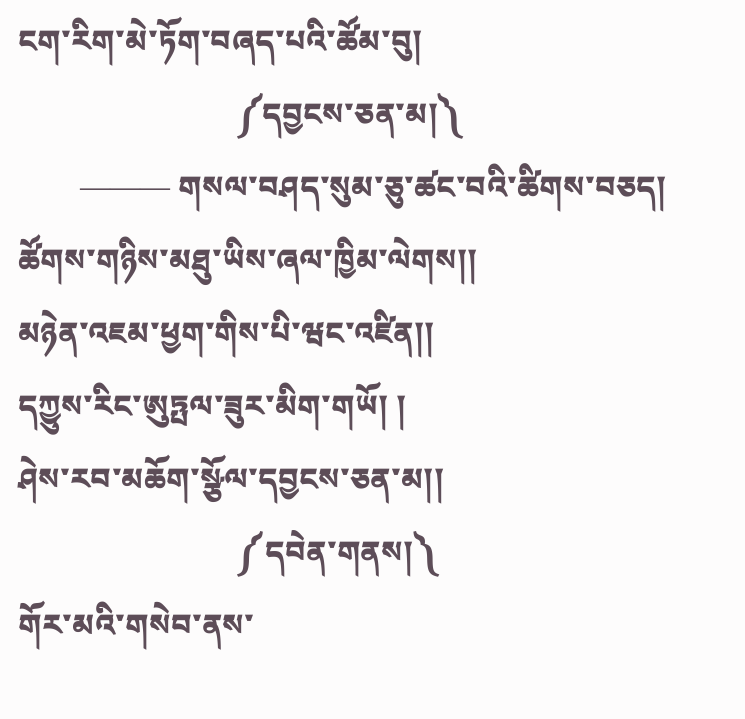ངག་རིག་མེ་ཏོག་བཞད་པའི་ཚོམ་བུ།
                            ༼དབྱངས་ཅན་མ།༽
        ——— གསལ་བཤད་སུམ་ཅུ་ཚང་བའི་ཚིགས་བཅད།
ཚོགས་གཉིས་མཐུ་ཡིས་ཞལ་ཁྱིམ་ལེགས།།
མཉེན་འཇམ་ཕྱག་གིས་པི་ཝང་འཛིན།།
དཀྱུས་རིང་ཨུཏྤལ་ཟུར་མིག་གཡོ། །
ཤེས་རབ་མཆོག་སྩོལ་དབྱངས་ཅན་མ།།
                            ༼དབེན་གནས།༽
གོར་མའི་གསེབ་ནས་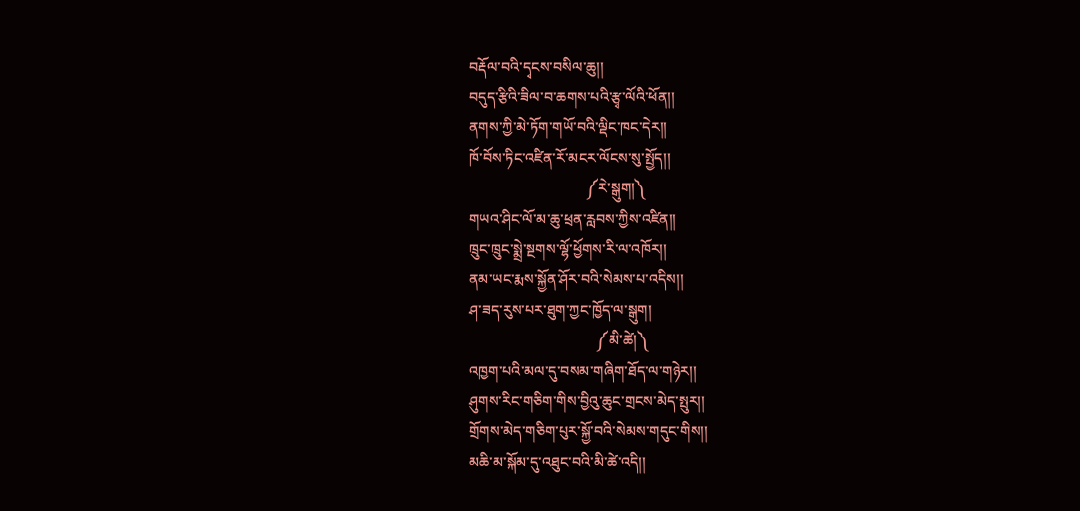བརྡོལ་བའི་དྭངས་བསིལ་ཆུ།།
བདུད་རྩིའི་ཟིལ་བ་ཆགས་པའི་རྩྭ་ལོའི་ཕོན།།
ནགས་ཀྱི་མེ་ཏོག་གཡོ་བའི་ལྡིང་ཁང་དེར།།
ཁོ་བོས་ཏིང་འཛིན་རོ་མངར་ལོངས་སུ་སྤྱོད།།
                                ༼རེ་སྒུག།༽
གཡའ་ཤིང་ལོ་མ་ཆུ་ཕྲན་རླབས་ཀྱིས་འཛིན།།
ཁྲུང་ཁྲུང་སྨྲེ་སྔགས་ལྷོ་ཕྱོགས་རི་ལ་འཁོར།།
ནམ་ཡང་རྨས་སྐྱོན་ཤོར་བའི་སེམས་པ་འདིས།།
ཤ་ཟད་རུས་པར་ཐུག་ཀྱང་ཁྱོད་ལ་སྒུག།
                                   ༼མི་ཚེ།༽
འཁྱག་པའི་མལ་དུ་བསམ་གཞིག་ཐོད་ལ་གཉེར།།
ཤུགས་རིང་གཅིག་གིས་བྱིའུ་ཆུང་གྲངས་མེད་སྤུར།།
གྲོགས་མེད་གཅིག་པུར་སྐྱོ་བའི་སེམས་གདུང་གིས།།
མཆི་མ་སྐོམ་དུ་འཐུང་བའི་མི་ཚེ་འདི།།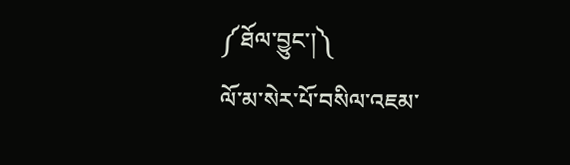༼ཐོལ་བྱུང་།༽
ལོ་མ་སེར་པོ་བསིལ་འཇམ་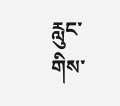རླུང་གིས་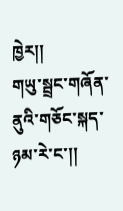ཁྱེར།།
གཡུ་སྦྲང་གཞོན་ནུའི་གཅོང་སྐད་ཉམ་རེ་ང་།།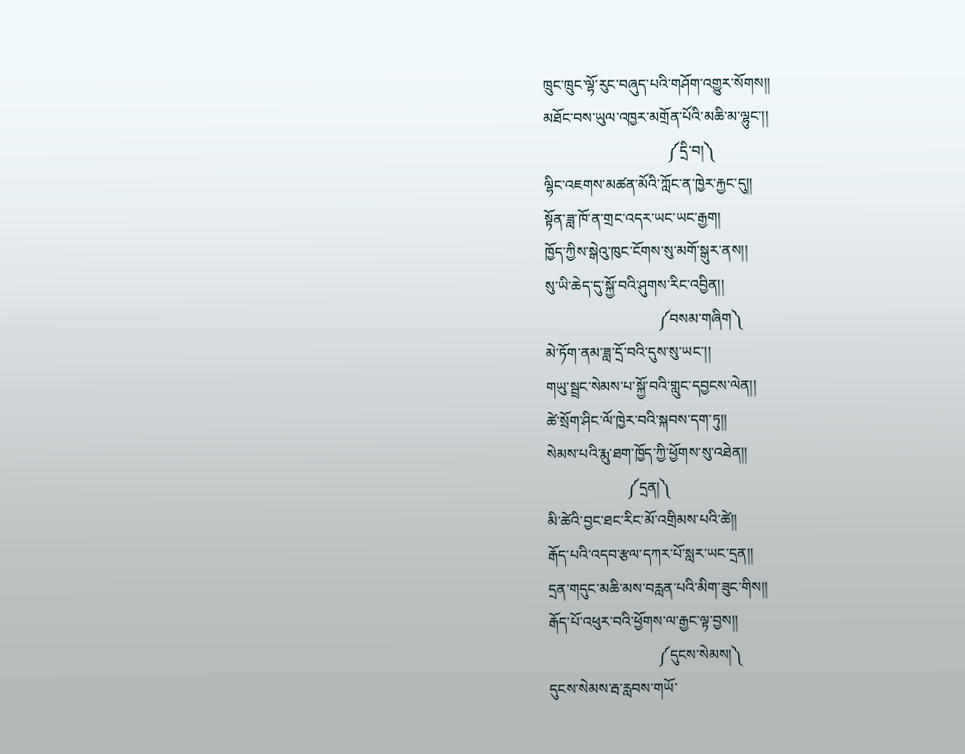ཁྲུང་ཁྲུང་ལྷོ་རུང་བཞུད་པའི་གཤོག་འགྱུར་སོགས།།
མཐོང་བས་ཡུལ་འཁྱར་མགྲོན་པོའི་མཆི་མ་ལྷུང་།།
                                  ༼དྲི་བ།༽
ལྷིང་འཇགས་མཚན་མོའི་ཀློང་ན་ཁྱེར་རྐྱང་དུ།།
སྟོན་ཟླ་ཁོ་ན་གྲང་འདར་ཡང་ཡང་རྒྱག།
ཁྱོད་ཀྱིས་སྒེའུ་ཁུང་ངོགས་སུ་མགོ་སྒུར་ནས།།
སུ་ཡི་ཆེད་དུ་སྐྱོ་བའི་ཤུགས་རིང་འབྱིན།།
                               ༼བསམ་གཞིག༽
མེ་ཏོག་ནམ་ཟླ་དྲོ་བའི་དུས་སུ་ཡང་།།
གཡུ་སྦྲང་སེམས་པ་སྐྱོ་བའི་གླུང་དབྱངས་ལེན།།
ཚེ་སྲོག་ཤིང་ལོ་ཁྱེར་བའི་སྐབས་དག་ཏུ།།
སེམས་པའི་རྨུ་ཐག་ཁྱོད་ཀྱི་ཕྱོགས་སུ་འཐེན།།
                      ༼དྲན།༽
མི་ཚེའི་བྱང་ཐང་རིང་མོ་འགྲིམས་པའི་ཚེ།།
རྒོད་པའི་འདབ་རྩལ་དཀར་པོ་སླར་ཡང་དྲན།།
དྲན་གདུང་མཆི་མས་བརླན་པའི་མིག་ཟུང་གིས།།
རྒོད་པོ་འཕུར་བའི་ཕྱོགས་ལ་རྒྱང་ལྟ་བྱས།།
                              ༼དུངས་སེམས།༽
དུངས་སེམས་རྦ་རླབས་གཡོ་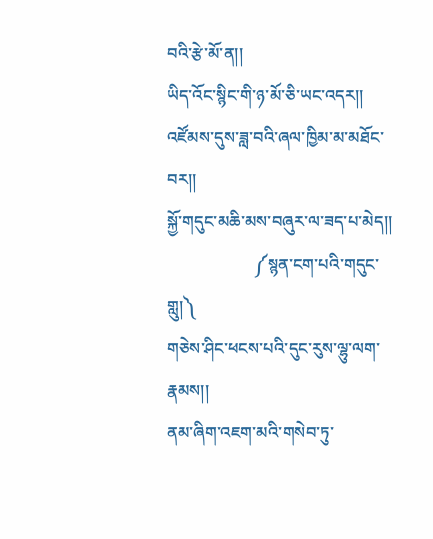བའི་རྩེ་མོ་ན།།
ཡིད་འོང་སྙིང་གི་ཉ་མོ་ཅི་ཡང་འདར།།
འཛོམས་དུས་ཟླ་བའི་ཞལ་ཁྱིམ་མ་མཐོང་བར།།
སྐྱོ་གདུང་མཆི་མས་བཞུར་ལ་ཟད་པ་མེད།།
                     ༼སྙན་ངག་པའི་གདུང་གླུ།༽
གཅེས་ཤིང་ཕངས་པའི་དུང་རུས་ལྷུ་ལག་རྣམས།།
ནམ་ཞིག་འཇག་མའི་གསེབ་ཏུ་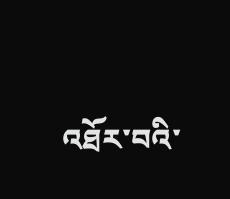འཐོར་བའི་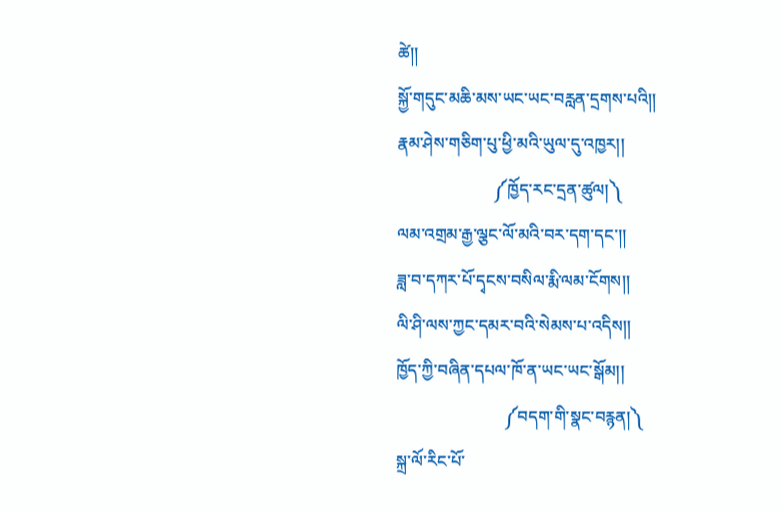ཚེ།།
སྐྱོ་གདུང་མཆི་མས་ཡང་ཡང་བརླན་དྲགས་པའི།།
རྣམ་ཤེས་གཅིག་པུ་ཕྱི་མའི་ཡུལ་དུ་འཁྱར།།
                       ༼ཁྱོད་རང་དྲན་ཚུལ།༽
ལམ་འགྲམ་རྒྱ་ལྕང་ལོ་མའི་བར་དག་དང་།།
ཟླ་བ་དཀར་པོ་དྭངས་བསིལ་རྨི་ལམ་ངོགས།།
ལི་ཤི་ལས་ཀྱང་དམར་བའི་སེམས་པ་འདིས།།
ཁྱོད་ཀྱི་བཞིན་དཔལ་ཁོ་ན་ཡང་ཡང་སྒོམ།།
                          ༼བདག་གི་སྣང་བརྙན།༽
སྐྲ་ལོ་རིང་པོ་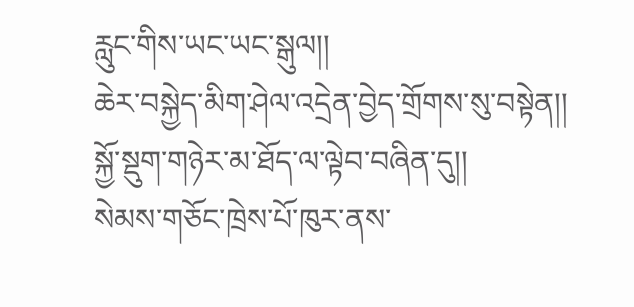རླུང་གིས་ཡང་ཡང་སྒུལ།།
ཆེར་བསྐྱེད་མིག་ཤེལ་འདྲེན་བྱེད་གྲོགས་སུ་བསྟེན།།
སྐྱོ་སྡུག་གཉེར་མ་ཐོད་ལ་ལྟེབ་བཞིན་དུ།།
སེམས་གཅོང་ཁྲེས་པོ་ཁུར་ནས་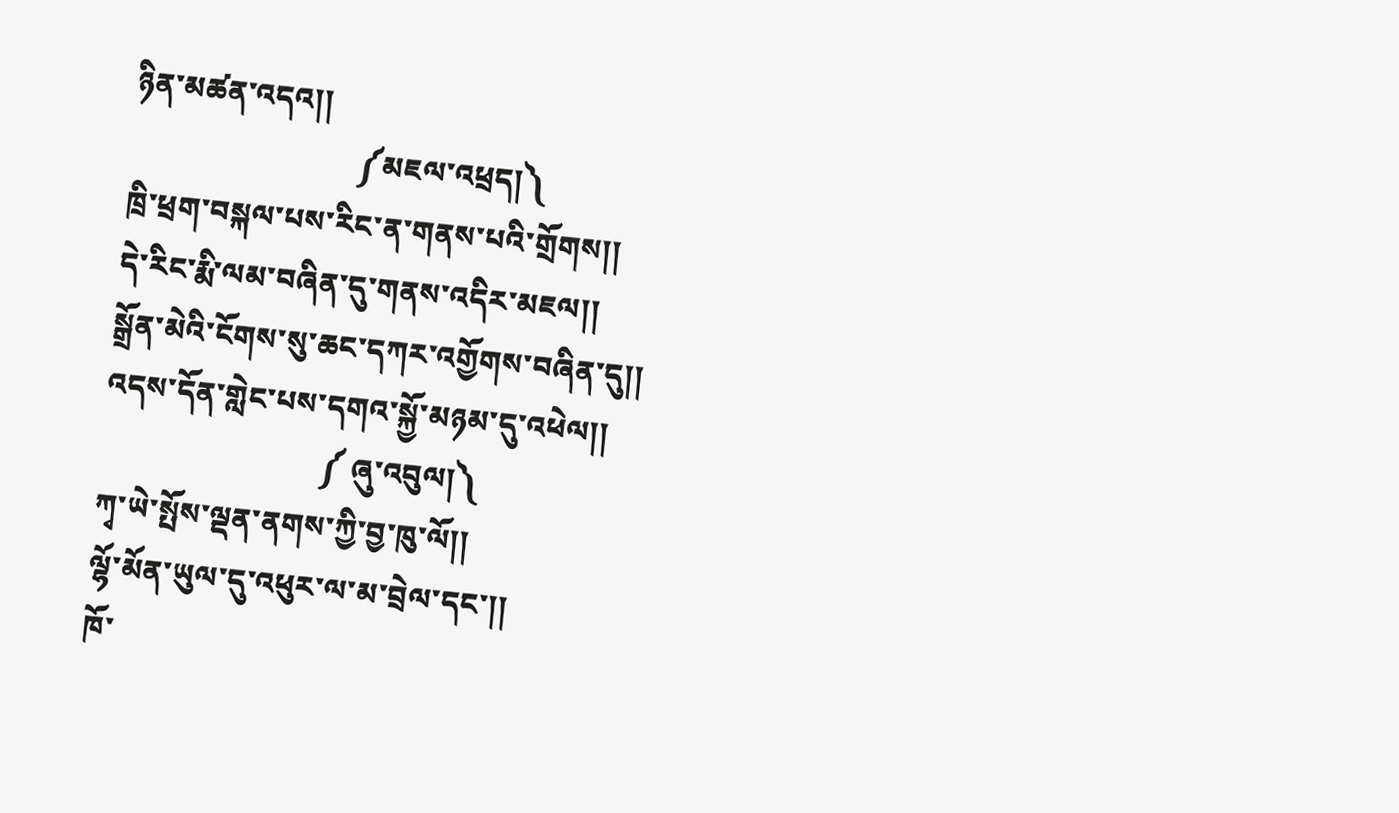ཉིན་མཚན་འདའ།།
                              ༼མཇལ་འཕྲད།༽
ཁྲི་ཕྲག་བསྐལ་པས་རིང་ན་གནས་པའི་གྲོགས།།
དེ་རིང་རྨི་ལམ་བཞིན་དུ་གནས་འདིར་མཇལ།།
སྒྲོན་མེའི་ངོགས་སུ་ཆང་དཀར་འགྱོགས་བཞིན་དུ།།
འདས་དོན་གླེང་པས་དགའ་སྐྱོ་མཉམ་དུ་འཕེལ།།
                             ༼ ཞུ་འབུལ།༽
ཀྭ་ཡེ་སྤོས་ལྡན་ནགས་ཀྱི་བྱ་ཁུ་ལོ།།
ལྷོ་མོན་ཡུལ་དུ་འཕུར་ལ་མ་བྲེལ་དང་།།
ཁོ་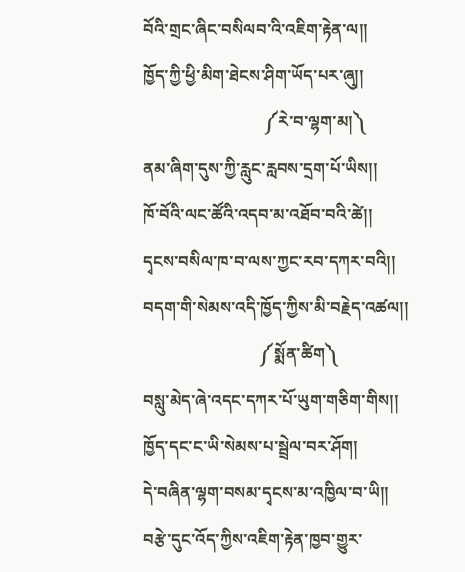བོའི་གྲང་ཞིང་བསིལབ་འི་འཇིག་རྟེན་ལ།།
ཁྱོད་ཀྱི་ཕྱི་མིག་ཐེངས་ཤིག་ཡོད་པར་ཞུ།།
                             ༼རེ་བ་ལྷག་མ།༽
ནམ་ཞིག་དུས་ཀྱི་རླུང་རླབས་དྲག་པོ་ཡིས།།
ཁོ་བོའི་ལང་ཚོའི་འདབ་མ་འཐོབ་བའི་ཚེ།།
དྭངས་བསིལ་ཁ་བ་ལས་ཀྱང་རབ་དཀར་བའི།།
བདག་གི་སེམས་འདི་ཁྱོད་ཀྱིས་མི་བརྗེད་འཚལ།།
                            ༼སྨོན་ཚིག༽
བསླུ་མེད་ཞེ་འདང་དཀར་པོ་ཡུག་གཅིག་གིས།།
ཁྱོད་དང་ང་ཡི་སེམས་པ་སྦྲེལ་བར་ཤོག།
དེ་བཞིན་ལྷག་བསམ་དྭངས་མ་འཁྱིལ་བ་ཡི།།
བརྩེ་དུང་འོད་ཀྱིས་འཇིག་རྟེན་ཁྱབ་གྱུར་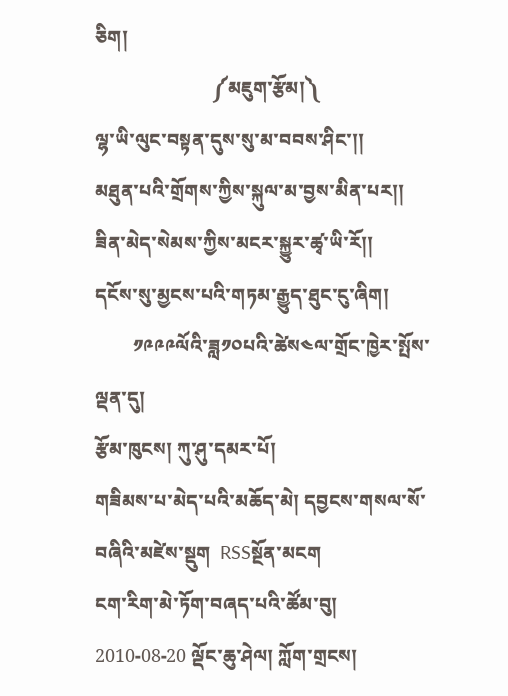ཅིག།
                         ༼མཇུག་རྩོམ།༽
ལྷ་ཡི་ལུང་བསྟན་དུས་སུ་མ་བབས་ཤིང་།།
མཐུན་པའི་གྲོགས་ཀྱིས་སྐུལ་མ་བྱས་མིན་པར།།
ཟིན་མེད་སེམས་ཀྱིས་མངར་སྐྱུར་ཚྭ་ཡི་རོ།།
དངོས་སུ་མྱངས་པའི་གཏམ་རྒྱུད་ཐུང་ངུ་ཞིག།
        ༡༩༩༩ལོའི་ཟླ༡༠པའི་ཚེས༤ལ་གྲོང་ཁྱེར་སྤོས་ལྡན་དུ།
རྩོམ་ཁུངས། ཀུ་ཤུ་དམར་པོ།
གཟིམས་པ་མེད་པའི་མཆོད་མེ། དབྱངས་གསལ་སོ་བཞིའི་མཛེས་སྡུག  RSSསྔོན་མངག
ངག་རིག་མེ་ཏོག་བཞད་པའི་ཚོམ་བུ།
2010-08-20 ལྡོང་ཆུ་ཤེལ། ཀློག་གྲངས།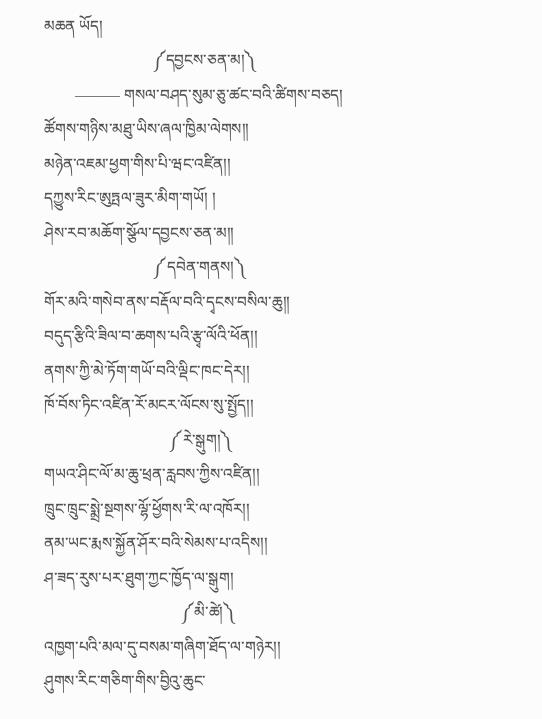མཆན ཡོད།
                            ༼དབྱངས་ཅན་མ།༽
        ——— གསལ་བཤད་སུམ་ཅུ་ཚང་བའི་ཚིགས་བཅད།
ཚོགས་གཉིས་མཐུ་ཡིས་ཞལ་ཁྱིམ་ལེགས།།
མཉེན་འཇམ་ཕྱག་གིས་པི་ཝང་འཛིན།།
དཀྱུས་རིང་ཨུཏྤལ་ཟུར་མིག་གཡོ། །
ཤེས་རབ་མཆོག་སྩོལ་དབྱངས་ཅན་མ།།
                            ༼དབེན་གནས།༽
གོར་མའི་གསེབ་ནས་བརྡོལ་བའི་དྭངས་བསིལ་ཆུ།།
བདུད་རྩིའི་ཟིལ་བ་ཆགས་པའི་རྩྭ་ལོའི་ཕོན།།
ནགས་ཀྱི་མེ་ཏོག་གཡོ་བའི་ལྡིང་ཁང་དེར།།
ཁོ་བོས་ཏིང་འཛིན་རོ་མངར་ལོངས་སུ་སྤྱོད།།
                                ༼རེ་སྒུག།༽
གཡའ་ཤིང་ལོ་མ་ཆུ་ཕྲན་རླབས་ཀྱིས་འཛིན།།
ཁྲུང་ཁྲུང་སྨྲེ་སྔགས་ལྷོ་ཕྱོགས་རི་ལ་འཁོར།།
ནམ་ཡང་རྨས་སྐྱོན་ཤོར་བའི་སེམས་པ་འདིས།།
ཤ་ཟད་རུས་པར་ཐུག་ཀྱང་ཁྱོད་ལ་སྒུག།
                                   ༼མི་ཚེ།༽
འཁྱག་པའི་མལ་དུ་བསམ་གཞིག་ཐོད་ལ་གཉེར།།
ཤུགས་རིང་གཅིག་གིས་བྱིའུ་ཆུང་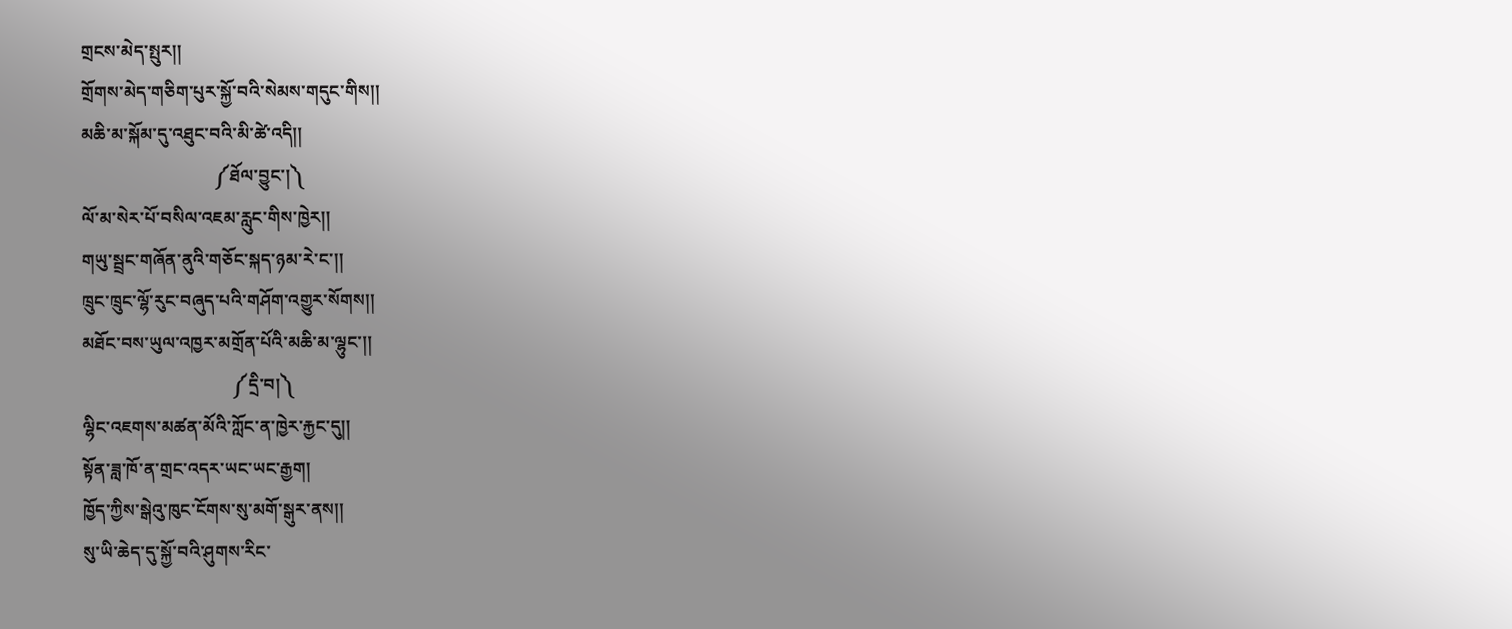གྲངས་མེད་སྤུར།།
གྲོགས་མེད་གཅིག་པུར་སྐྱོ་བའི་སེམས་གདུང་གིས།།
མཆི་མ་སྐོམ་དུ་འཐུང་བའི་མི་ཚེ་འདི།།
                              ༼ཐོལ་བྱུང་།༽
ལོ་མ་སེར་པོ་བསིལ་འཇམ་རླུང་གིས་ཁྱེར།།
གཡུ་སྦྲང་གཞོན་ནུའི་གཅོང་སྐད་ཉམ་རེ་ང་།།
ཁྲུང་ཁྲུང་ལྷོ་རུང་བཞུད་པའི་གཤོག་འགྱུར་སོགས།།
མཐོང་བས་ཡུལ་འཁྱར་མགྲོན་པོའི་མཆི་མ་ལྷུང་།།
                                  ༼དྲི་བ།༽
ལྷིང་འཇགས་མཚན་མོའི་ཀློང་ན་ཁྱེར་རྐྱང་དུ།།
སྟོན་ཟླ་ཁོ་ན་གྲང་འདར་ཡང་ཡང་རྒྱག།
ཁྱོད་ཀྱིས་སྒེའུ་ཁུང་ངོགས་སུ་མགོ་སྒུར་ནས།།
སུ་ཡི་ཆེད་དུ་སྐྱོ་བའི་ཤུགས་རིང་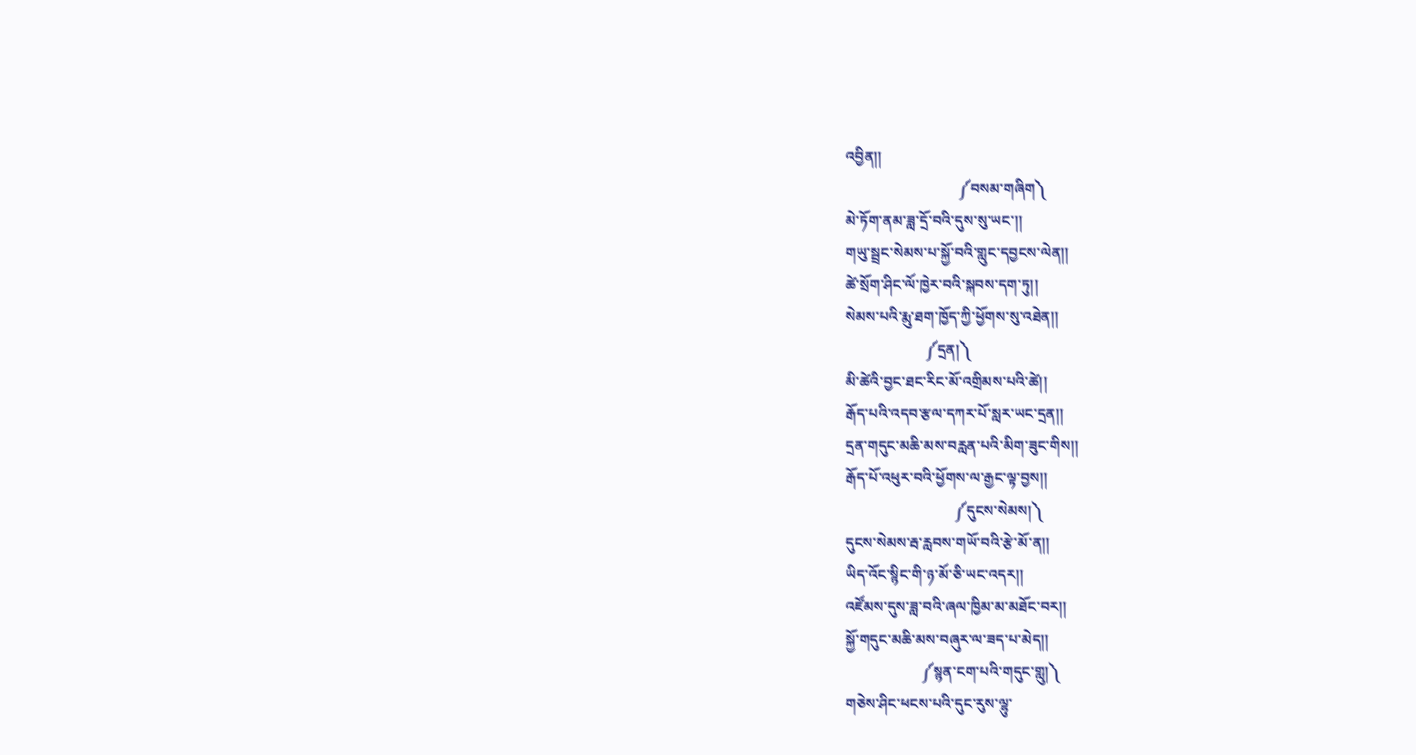འབྱིན།།
                               ༼བསམ་གཞིག༽
མེ་ཏོག་ནམ་ཟླ་དྲོ་བའི་དུས་སུ་ཡང་།།
གཡུ་སྦྲང་སེམས་པ་སྐྱོ་བའི་གླུང་དབྱངས་ལེན།།
ཚེ་སྲོག་ཤིང་ལོ་ཁྱེར་བའི་སྐབས་དག་ཏུ།།
སེམས་པའི་རྨུ་ཐག་ཁྱོད་ཀྱི་ཕྱོགས་སུ་འཐེན།།
                      ༼དྲན།༽
མི་ཚེའི་བྱང་ཐང་རིང་མོ་འགྲིམས་པའི་ཚེ།།
རྒོད་པའི་འདབ་རྩལ་དཀར་པོ་སླར་ཡང་དྲན།།
དྲན་གདུང་མཆི་མས་བརླན་པའི་མིག་ཟུང་གིས།།
རྒོད་པོ་འཕུར་བའི་ཕྱོགས་ལ་རྒྱང་ལྟ་བྱས།།
                              ༼དུངས་སེམས།༽
དུངས་སེམས་རྦ་རླབས་གཡོ་བའི་རྩེ་མོ་ན།།
ཡིད་འོང་སྙིང་གི་ཉ་མོ་ཅི་ཡང་འདར།།
འཛོམས་དུས་ཟླ་བའི་ཞལ་ཁྱིམ་མ་མཐོང་བར།།
སྐྱོ་གདུང་མཆི་མས་བཞུར་ལ་ཟད་པ་མེད།།
                     ༼སྙན་ངག་པའི་གདུང་གླུ།༽
གཅེས་ཤིང་ཕངས་པའི་དུང་རུས་ལྷུ་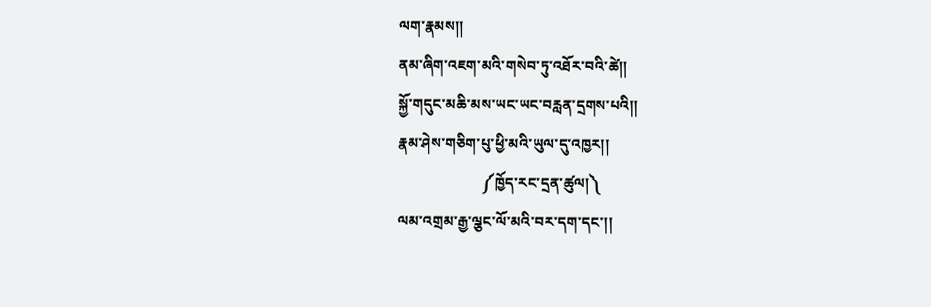ལག་རྣམས།།
ནམ་ཞིག་འཇག་མའི་གསེབ་ཏུ་འཐོར་བའི་ཚེ།།
སྐྱོ་གདུང་མཆི་མས་ཡང་ཡང་བརླན་དྲགས་པའི།།
རྣམ་ཤེས་གཅིག་པུ་ཕྱི་མའི་ཡུལ་དུ་འཁྱར།།
                       ༼ཁྱོད་རང་དྲན་ཚུལ།༽
ལམ་འགྲམ་རྒྱ་ལྕང་ལོ་མའི་བར་དག་དང་།།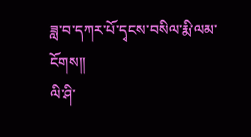ཟླ་བ་དཀར་པོ་དྭངས་བསིལ་རྨི་ལམ་ངོགས།།
ལི་ཤི་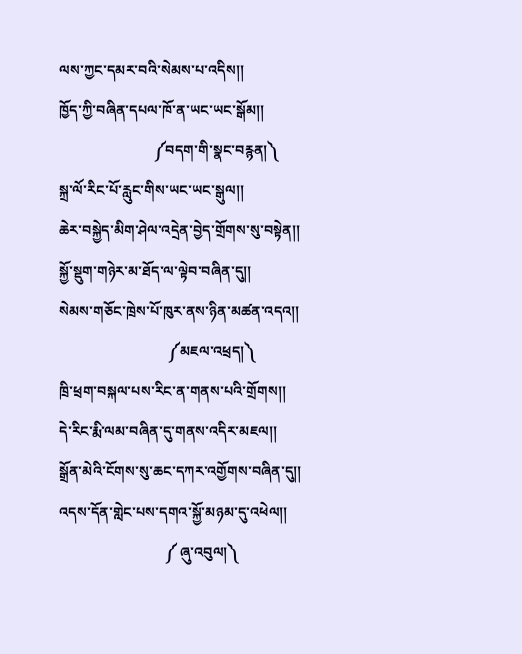ལས་ཀྱང་དམར་བའི་སེམས་པ་འདིས།།
ཁྱོད་ཀྱི་བཞིན་དཔལ་ཁོ་ན་ཡང་ཡང་སྒོམ།།
                          ༼བདག་གི་སྣང་བརྙན།༽
སྐྲ་ལོ་རིང་པོ་རླུང་གིས་ཡང་ཡང་སྒུལ།།
ཆེར་བསྐྱེད་མིག་ཤེལ་འདྲེན་བྱེད་གྲོགས་སུ་བསྟེན།།
སྐྱོ་སྡུག་གཉེར་མ་ཐོད་ལ་ལྟེབ་བཞིན་དུ།།
སེམས་གཅོང་ཁྲེས་པོ་ཁུར་ནས་ཉིན་མཚན་འདའ།།
                              ༼མཇལ་འཕྲད།༽
ཁྲི་ཕྲག་བསྐལ་པས་རིང་ན་གནས་པའི་གྲོགས།།
དེ་རིང་རྨི་ལམ་བཞིན་དུ་གནས་འདིར་མཇལ།།
སྒྲོན་མེའི་ངོགས་སུ་ཆང་དཀར་འགྱོགས་བཞིན་དུ།།
འདས་དོན་གླེང་པས་དགའ་སྐྱོ་མཉམ་དུ་འཕེལ།།
                             ༼ ཞུ་འབུལ།༽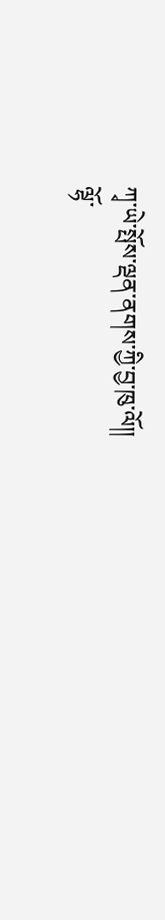ཀྭ་ཡེ་སྤོས་ལྡན་ནགས་ཀྱི་བྱ་ཁུ་ལོ།།
ལྷོ་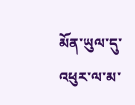མོན་ཡུལ་དུ་འཕུར་ལ་མ་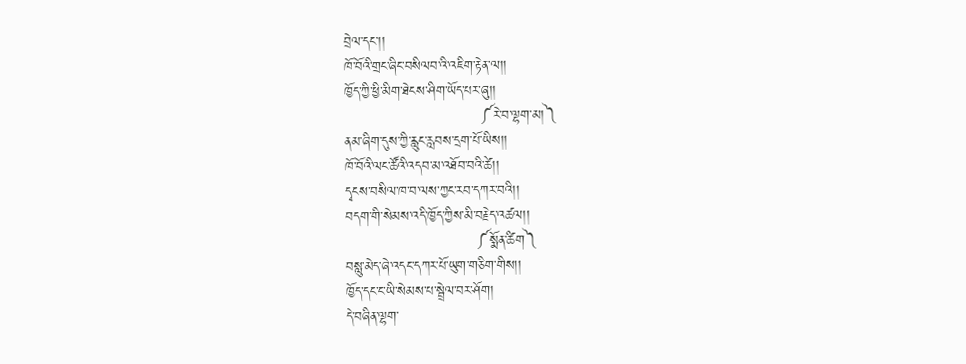བྲེལ་དང་།།
ཁོ་བོའི་གྲང་ཞིང་བསིལབ་འི་འཇིག་རྟེན་ལ།།
ཁྱོད་ཀྱི་ཕྱི་མིག་ཐེངས་ཤིག་ཡོད་པར་ཞུ།།
                             ༼རེ་བ་ལྷག་མ།༽
ནམ་ཞིག་དུས་ཀྱི་རླུང་རླབས་དྲག་པོ་ཡིས།།
ཁོ་བོའི་ལང་ཚོའི་འདབ་མ་འཐོབ་བའི་ཚེ།།
དྭངས་བསིལ་ཁ་བ་ལས་ཀྱང་རབ་དཀར་བའི།།
བདག་གི་སེམས་འདི་ཁྱོད་ཀྱིས་མི་བརྗེད་འཚལ།།
                            ༼སྨོན་ཚིག༽
བསླུ་མེད་ཞེ་འདང་དཀར་པོ་ཡུག་གཅིག་གིས།།
ཁྱོད་དང་ང་ཡི་སེམས་པ་སྦྲེལ་བར་ཤོག།
དེ་བཞིན་ལྷག་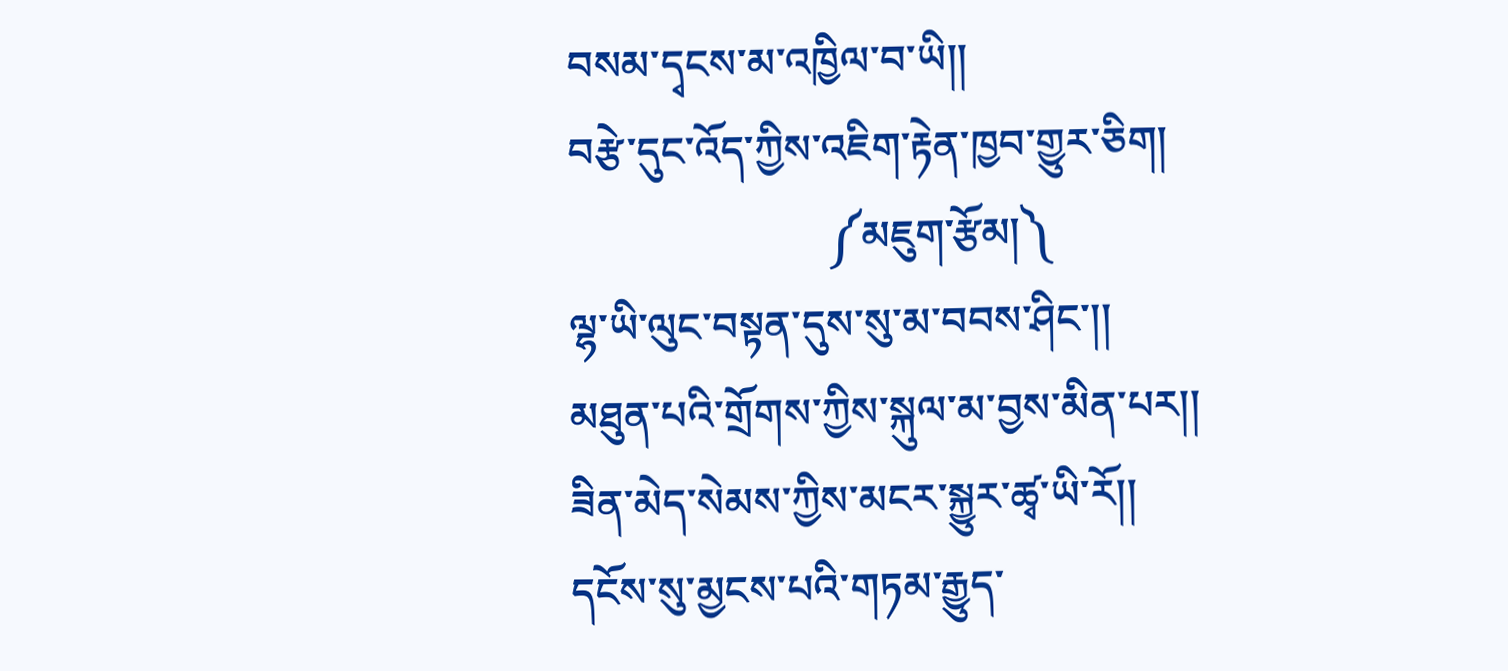བསམ་དྭངས་མ་འཁྱིལ་བ་ཡི།།
བརྩེ་དུང་འོད་ཀྱིས་འཇིག་རྟེན་ཁྱབ་གྱུར་ཅིག།
                         ༼མཇུག་རྩོམ།༽
ལྷ་ཡི་ལུང་བསྟན་དུས་སུ་མ་བབས་ཤིང་།།
མཐུན་པའི་གྲོགས་ཀྱིས་སྐུལ་མ་བྱས་མིན་པར།།
ཟིན་མེད་སེམས་ཀྱིས་མངར་སྐྱུར་ཚྭ་ཡི་རོ།།
དངོས་སུ་མྱངས་པའི་གཏམ་རྒྱུད་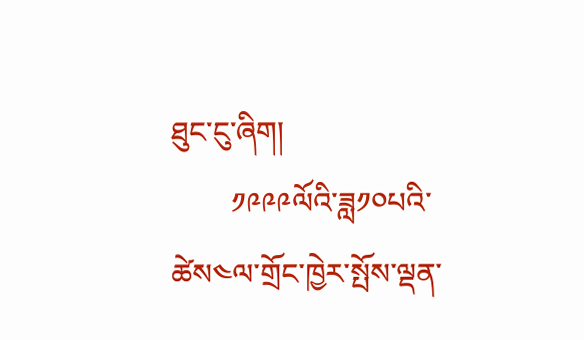ཐུང་ངུ་ཞིག།
        ༡༩༩༩ལོའི་ཟླ༡༠པའི་ཚེས༤ལ་གྲོང་ཁྱེར་སྤོས་ལྡན་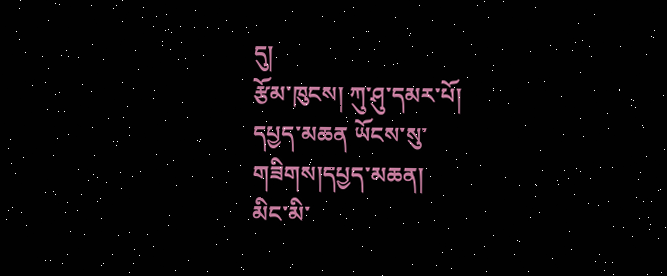དུ།
རྩོམ་ཁུངས། ཀུ་ཤུ་དམར་པོ།
དཔྱད་མཆན ཡོངས་སུ་གཟིགས།དཔྱད་མཆན།
མིང་མི་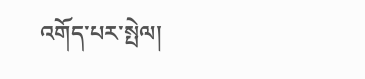འགོད་པར་སྤེལ།